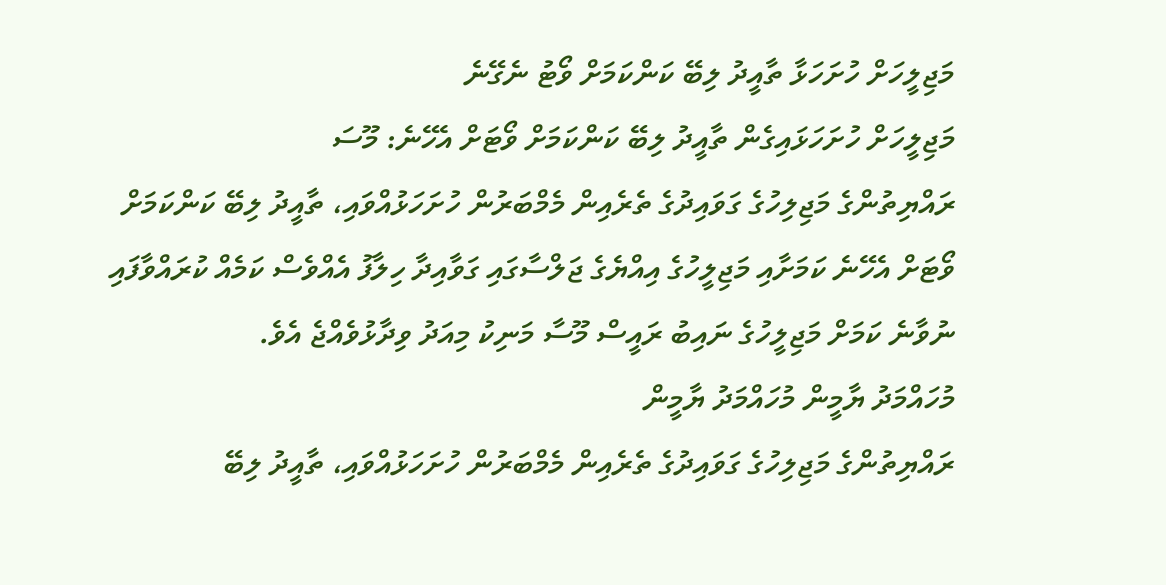މަޖިލީހަށް ހުށަހަޅާ ތާއީދު ލިބޭ ކަންކަމަށް ވޯޓު ނެގޭނެ
މަޖިލީހަށް ހުށަހަޅައިގެން ތާއީދު ލިބޭ ކަންކަމަށް ވޯޓަށް އެހޭނެ: މޫސަ
ރައްޔިތުންގެ މަޖިލިހުގެ ގަވައިދުގެ ތެރެއިން މެމްބަރުން ހުށަހަޅުއްވައި، ތާއީދު ލިބޭ ކަންކަމަށް ވޯޓަށް އެހޭނެ ކަމަށާއި މަޖިލީހުގެ އިއްޔެގެ ޖަލްސާގައި ގަވާއިދާ ހިލާފު އެއްވެސް ކަމެއް ކުރައްވާފައި ނުވާނެ ކަމަށް މަޖިލީހުގެ ނައިބު ރައީސް މޫސާ މަނިކު މިއަދު ވިދާޅުވެއްޖެ އެވެ.
މުހައްމަދު ޔާމީން މުހައްމަދު ޔާމީން
ރައްޔިތުންގެ މަޖިލިހުގެ ގަވައިދުގެ ތެރެއިން މެމްބަރުން ހުށަހަޅުއްވައި، ތާއީދު ލިބޭ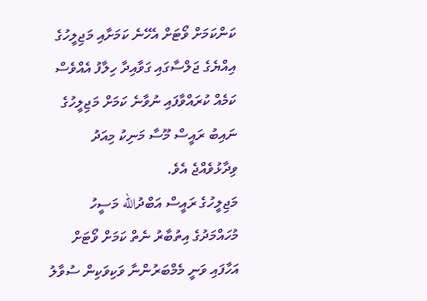ކަންކަމަށް ވޯޓަށް އެހޭނެ ކަމަށާއި މަޖިލީހުގެ އިއްޔެގެ ޖަލްސާގައި ގަވާއިދާ ހިލާފު އެއްވެސް ކަމެއް ކުރައްވާފައި ނުވާނެ ކަމަށް މަޖިލީހުގެ ނައިބު ރައީސް މޫސާ މަނިކު މިއަދު ވިދާޅުވެއްޖެ އެވެ.
މަޖިލީހުގެ ރައީސް އަބްދުالله މަސީހު މުހައްމަދުގެ އިތުބާރު ނެތް ކަމަށް ވޯޓަށް އަހާފައި ވަނީ މެމްބަރުންނާ ވަކިވަކިން ސުވާލު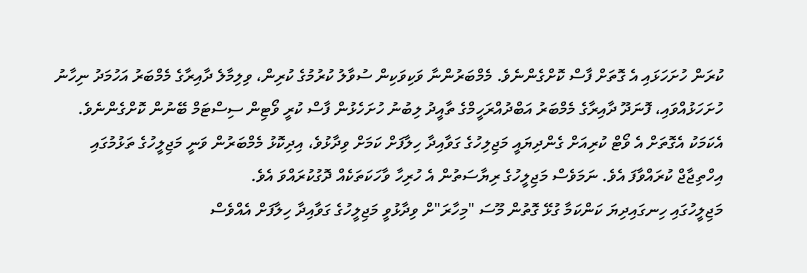ކުރަން ހުށަހަޅައި އެ ގޮތަށް ފާސް ކޮށްގެންނެވެ. މެމްބަރުންނާ ވަކިވަކިން ސުވާލު ކުރުމުގެ ކުރިން، ވިލިމާލެ ދާއިރާގެ މެމްބަރު އަހުމަދު ނިހާނު ހުށަހަޅުއްވައި، ފޮނަދޫ ދާއިރާގެ މެމްބަރު އަބްދުއްރަހީމްގެ ތާއީދު ލިބުނު ހުށަހެޅުން ފާސް ކުރީ ވޯޓިން ސިސްޓަމް ބޭނުން ކޮށްގެންނެވެ.
އެކަމަކު އެގޮތަށް އެ ވޯޓް ކުރިއަށް ގެންދިޔައީ މަޖިލިހުގެ ގަވާއިދާ ހިލާފަށް ކަމަށް ވިދާޅުވެ، އިދިކޮޅު މެމްބަރުން ވަނީ މަޖިލީހުގެ ތަޅުމުގައި އިހްތިޖާޖް ކުރައްވާފަ އެވެ. ނަމަވެސް މަޖިލީހުގެ ރިޔާސަތުން އެ ހުރިހާ ވާހަކަތަކެއް ދޮގުކުރައްވަ އެވެ.
މަޖިލީހުގައި ހިނގައިދިޔަ ކަންކަމާ ގުޅޭ ގޮތުން މޫސަ "މިހާރަ"ށް ވިދާޅުވީ މަޖިލީހުގެ ގަވާއިދާ ހިލާފަށް އެއްވެސް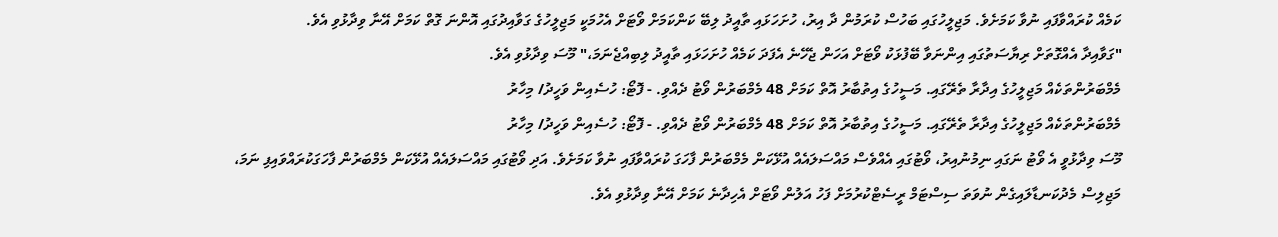ކަމެއް ކުރައްވާފައި ނުވާ ކަމަށެވެ. މަޖިލީހުގައި ބަހުސް ކުރަމުން ދާ އިރު، ހުށަހަޅައި ތާއީދު ލިބޭ ކަންކަމަށް ވޯޓަށް އެހުމަކީ މަޖިލީހުގެ ގަވާއިދުގައި އޮންނަ ގޮތް ކަމަށް އޭނާ ވިދާޅުވި އެވެ.
"ގަވާއިދާ އެއްގޮތަށް ރިޔާސަތުގައި އިންނަވާ ބޭފުޅަކު ވޯޓަށް އަހަން ޖެހޭނެ އެފަދަ ކަމެއް ހުށަހަޅައި ތާއީދު ލިބިއްޖެނަމަ،" މޫސަ ވިދާޅުވި އެވެ.
މެމްބަރުންތަކެއް މަޖިލީހުގެ އިދާރާ ތެރޭގައި. މަސީހުގެ އިތުބާރު އޮތް ކަމަށް 48 މެމްބަރުން ވޯޓު ދެއްވި. - ފޮޓޯ: ހުސެއިން ވަހީދު/ މިހާރު
މެމްބަރުންތަކެއް މަޖިލީހުގެ އިދާރާ ތެރޭގައި. މަސީހުގެ އިތުބާރު އޮތް ކަމަށް 48 މެމްބަރުން ވޯޓު ދެއްވި. - ފޮޓޯ: ހުސެއިން ވަހީދު/ މިހާރު
މޫސަ ވިދާޅުވީ އެ ވޯޓު ނަގައި ނިމުނުއިރު، ވޯޓުގައި އެއްވެސް މައްސަލައެއް އުޅޭކަން މެމްބަރުން ފާހަގަ ކުރައްވާފައި ނުވާ ކަމަށެވެ. އަދި ވޯޓުގައި މައްސަލައެއް އުޅޭކަން މެމްބަރުން ފާހަގަކުރައްވައިފި ނަމަ، މަޖިލިސް މެދުކަނޑާލައިގެން ނުވަތަ ސިސްޓަމް ރީސެޓްކުރުމަށް ފަހު އަލުން ވޯޓަށް އެހިދާނެ ކަމަށް އޭނާ ވިދާޅުވި އެވެ.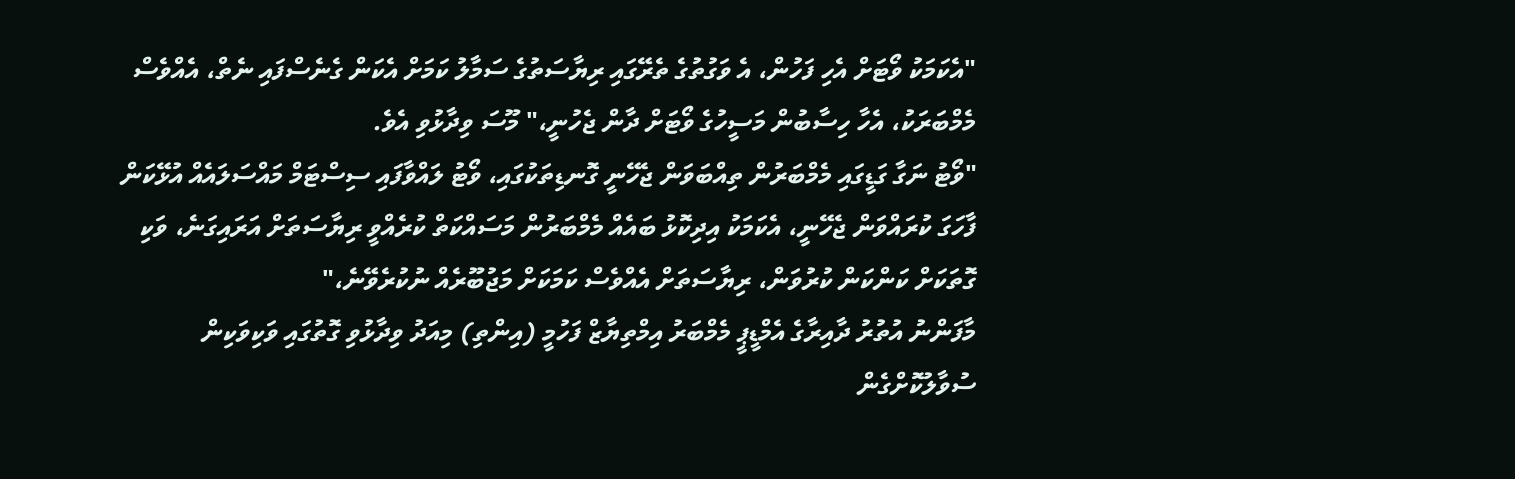"އެކަމަކު ވޯޓަށް އެހި ފަހުން، އެ ވަގުތުގެ ތެރޭގައި ރިޔާސަތުގެ ސަމާލު ކަމަށް އެކަން ގެނެސްފައި ނެތް، އެއްވެސް މެމްބަރަކު، އެހާ ހިސާބުން މަސީހުގެ ވޯޓަށް ދާން ޖެހުނީ،" މޫސަ ވިދާޅުވި އެވެ.
"ވޯޓު ނަގާ ގަޑީގައި މެމްބަރުން ތިއްބަވަން ޖެހޭނީ ގޮނޑިތަކުގައި، ވޯޓު ލައްވާފައި ސިސްޓަމް މައްސަލައެއް އުޅޭކަން ފާހަގަ ކުރައްވަން ޖެހޭނީ، އެކަމަކު އިދިކޮޅު ބައެއް މެމްބަރުން މަސައްކަތް ކުރެއްވީ ރިޔާސަތަށް އަރައިގަނެ، ވަކި ގޮތަކަށް ކަންކަން ކުރުވަން، ރިޔާސަތަށް އެއްވެސް ކަމަކަށް މަޖުބޫރެއް ނުކުރެވޭނެ،"
މާފަންނު އުތުރު ދާއިރާގެ އެމްޑީޕީ މެމްބަރު އިމްތިޔާޒް ފަހުމީ (އިންތި) މިއަދު ވިދާޅުވި ގޮތުގައި ވަކިވަކިން ސުވާލުކޮށްގެން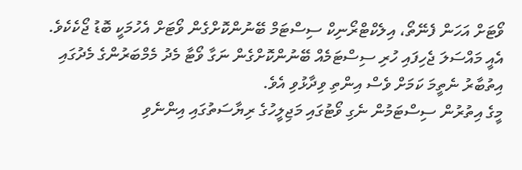ވޯޓަށް އަހަން ފެނޭތޯ، އިލެކްޓްރޯނިކް ސިސްޓަމް ބޭނުންކޮށްގެން ވޯޓަށް އެހުމަކީ ބޮޑު ޖޯކެކެވެ. އެއީ މައްސަލަ ޖެހިފައި ހުރި ސިސްޓަމެއް ބޭނުންކޮށްގެން ނަގާ ވޯޓާ މެދު މެމްބަރުންގެ މެދުގައި އިތުބާރު ނެތީމަ ކަމަށް ވެސް އިންތި ވިދާޅުވި އެވެ.
މީގެ އިތުރުން ސިސްޓަމުން ނެގި ވޯޓުގައި މަޖިލީހުގެ ރިޔާސަތުގައި އިންނެވި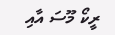ރީކޯ މޫސަ އާއި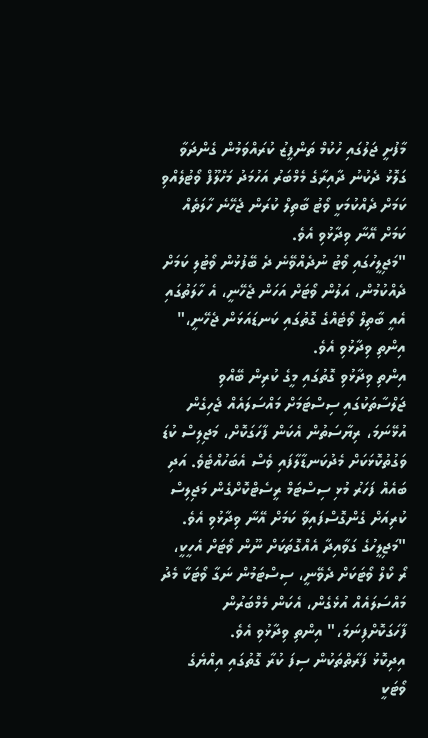މާފުށީ ޖަލުގައި ހުކުމް ތަންފީޒު ކުރައްވަމުން ގެންދަވާ ގަލޮޅު ދެކުނު ދާއިރާގެ މެމްބަރު އަހުމަދު މަހްލޫފް ވޯޓުލެއްވި ކަމަށް ދެއްކުމަކީ ވޯޓު ބާތިލް ކުރަން ޖެހޭނެ ހާލަތެއް ކަމަށް އޭނާ ވިދާޅުވި އެވެ.
"މަޖިލީހުގައި ވޯޓު ނުދެއްވޭނެ ދެ ބޭފުޅުން ވޯޓުލި ކަމަށް ދެއްކުމުން، އަލުން ވޯޓަށް އަހަން ޖެހޭނީ، އެ ހާލަތުގައި އެއީ ބާތިލް ވޯޓެއްގެ ގޮތުގައި ކަނޑައަޅަން ޖެހޭނީ،" އިންތި ވިދާޅުވި އެވެ.
އިންތި ވިދާޅުވި ގޮތުގައި މީގެ ކުރިން ބޭއްވި ޖަލްސާތަކުގައި ސިސްޓަމަށް މައްސަލައެއް ޖެހިގެން އުޅޭނަމަ، ރިޔާސަތުން އެކަން ފާހަގަކޮށް، މަޖިލިސް ކުޑަ ވަގުތުކޮޅަކަށް މެދުކަނޑާލާފައި ވެސް އެބަހުއްޓެވެ. އަދި ބައެއް ފަހަރު މުޅި ސިސްޓަމް ރީސެޓްކޮށްގެން މަޖިލިސް ކުރިއަށް ގެންގޮސްފައިވާ ކަމަށް އޭނާ ވިދާޅުވި އެވެ.
"މަޖިލީހުގެ ގަވާއިދާ އެއްގޮތަކަށް ނޫން ވޯޓަށް އެހީކީ، ރޯ ކޯލް ވޯޓަކަށް ދެވޭނީ، ސިސްޓަމުން ނަގާ ވޯޓަކާ މެދު މައްސަލައެއް އުޅެގެން، އެކަން މެމްބަރުން ފާހަގަކޮށްފިނަމަ،" އިންތި ވިދާޅުވި އެވެ.
އިދިކޮޅު ފަރާތްތަކުން ސިފަ ކުރާ ގޮތުގައި އިއްޔެގެ ވޯޓަކީ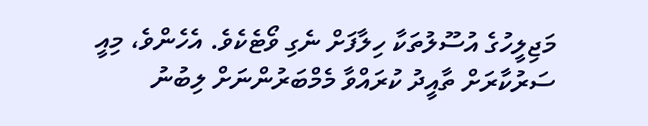މަޖިލީހުގެ އުސޫލުތަކާ ހިލާފަށް ނެގި ވޯޓެކެވެ. އެހެންވެ، މިއީ ސަރުކާރަށް ތާއީދު ކުރައްވާ މެމްބަރުންނަށް ލިބުނު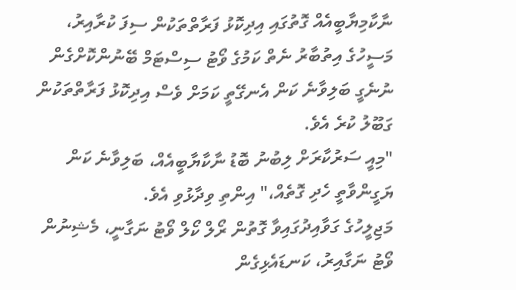ނާކާމިޔާބީއެއް ގޮތުގައި އިދިކޮޅު ފަރާތްތަކުން ސިފަ ކުރާއިރު، މަސީހުގެ އިތުބާރު ނެތް ކަމުގެ ވޯޓު ސިސްޓަމް ބޭނުންކޮށްގެން ނުނެގީ ބަލިވާނެ ކަން އެނގޭތީ ކަމަށް ވެސް އިދިކޮޅު ފަރާތްތަކުން ގަބޫލު ކުރެ އެވެ.
"މިއީ ސަރުކާރަށް ލިބުނު ބޮޑު ނާކާޔާބީއެއް، ބަލިވާނެ ކަން ޔަގީންވާތީ ހެދި ގޮތެއް،" އިންތި ވިދާޅުވި އެވެ.
މަޖިލީހުގެ ގަވާއިދުގައިވާ ގޮތުން ރޯލް ކޯލް ވޯޓު ނަގާނީ، މެޝިނުން ވޯޓު ނަގާއިރު، ކަނޑައެޅިގެން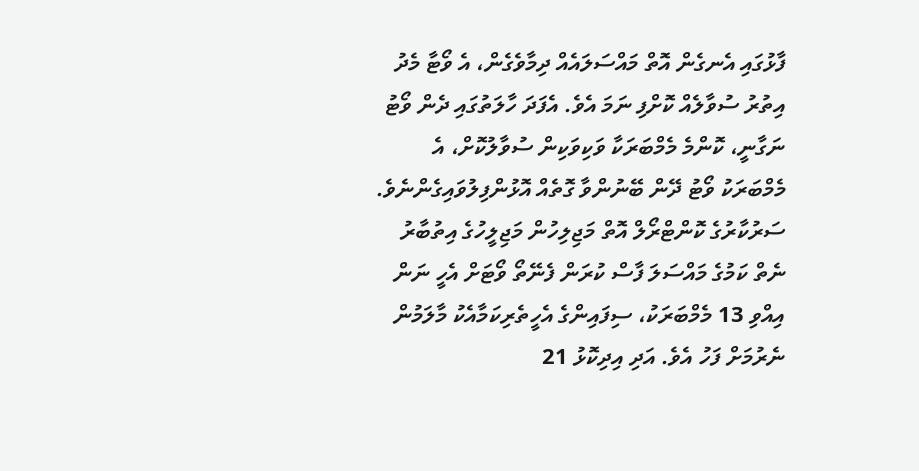ފާޅުގައި އެނގެން އޮތް މައްސަލައެއް ދިމާވެގެން، އެ ވޯޓާ މެދު އިތުރު ސުވާލެއް ކޮށްފި ނަމަ އެވެ. އެފަދަ ހާލަތުގައި ދެން ވޯޓު ނަގާނީ، ކޮންމެ މެމްބަރަކާ ވަކިވަކިން ސުވާލުކޮށް، އެ މެމްބަރަކު ވޯޓު ދޭން ބޭނުންވާ ގޮތެއް އޮޅުންފިލުވައިގެންނެވެ.
ސަރުކާރުގެ ކޮންޓްރޯލް އޮތް މަޖިލިހުން މަޖިލީހުގެ އިތުބާރު ނެތް ކަމުގެ މައްސަލަ ފާސް ކުރަން ފެނޭތޯ ވޯޓަށް އެހީ ނަން އިއްވި 13 މެމްބަރަކު، ސިފައިންގެ އެހީތެރިކަމާއެކު މާލަމުން ނެރުމަށް ފަހު އެވެ. އަދި އިދިކޮޅު 21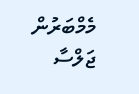މެމްބަރުން ޖަލްސާ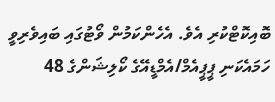ބޮއިކޮޓްކުރި އެވެ. އެހެންކަމުން ވޯޓުގައި ބައިވެރިވީ ހަމައެކަނި ޕީޕީއެމް/އެމްޑީއޭގެ ކޯލިޝަންގެ 48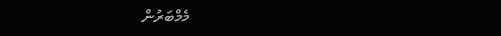މެމްބަރުން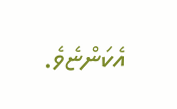އެކަންޏެވެ.